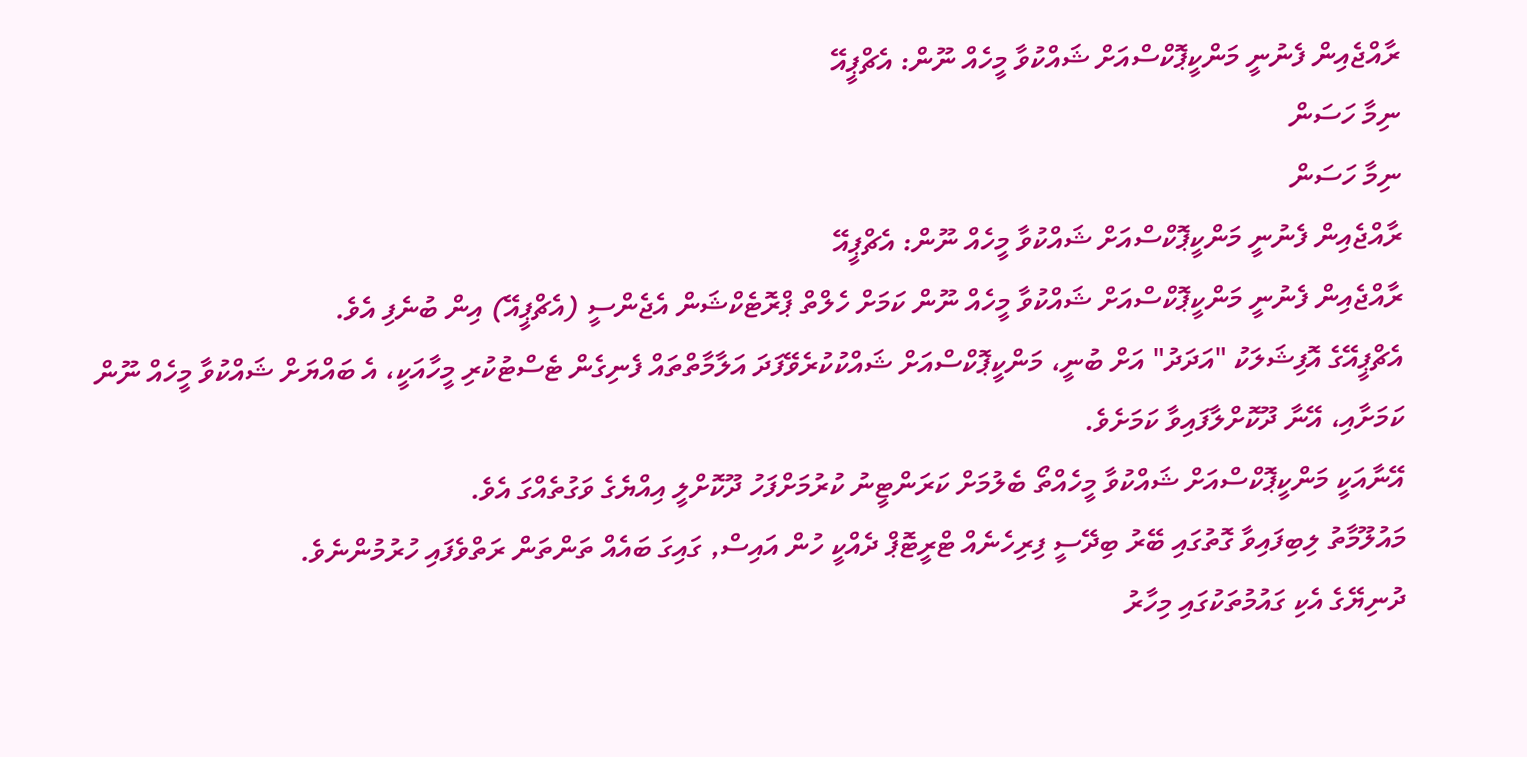ރާއްޖެއިން ފެނުނީ މަންކީޕޮކްސްއަށް ޝައްކުވާ މީހެއް ނޫން: އެޗްޕީއޭ
ނިމާ ހަސަން
ނިމާ ހަސަން
ރާއްޖެއިން ފެނުނީ މަންކީޕޮކްސްއަށް ޝައްކުވާ މީހެއް ނޫން: އެޗްޕީއޭ
ރާއްޖެއިން ފެނުނީ މަންކީޕޮކްސްއަށް ޝައްކުވާ މީހެއް ނޫން ކަމަށް ހެލްތް ޕްރޮޓެކްޝަން އެޖެންސީ (އެޗްޕީއޭ) އިން ބުނެފި އެވެ.
އެޗްޕީއޭގެ އޮފިޝަލަކު "އަދަދު" އަށް ބުނީ، މަންކީޕޮކްސްއަށް ޝައްކުކުރެވޭފަދަ އަލާމާތްތައް ފެނިގެން ޓެސްޓުކުރި މީހާއަކީ، އެ ބައްޔަށް ޝައްކުވާ މީހެއް ނޫން ކަމަށާއި، އޭނާ ދޫކޮށްލާފައިވާ ކަމަށެވެ.
އޭނާއަކީ މަންކީޕޮކްސްއަށް ޝައްކުވާ މީހެއްތޯ ބެލުމަށް ކަރަންޓީނު ކުރުމަށްފަހު ދޫކޮށްލީ އިއްޔެގެ ވަގުތެއްގަ އެވެ.
މައުލޫމާތު ލިބިފައިވާ ގޮތުގައި ބޭރު ބިދޭސީ ފިރިހެނެއް ޓްރީޓޮޕް ދެއްކީ ހުން އައިސް, ގައިގަ ބައެއް ތަންތަން ރަތްވެފައި ހުރުމުންނެވެ.
ދުނިޔޭގެ އެކި ގައުމުތަކުގައި މިހާރު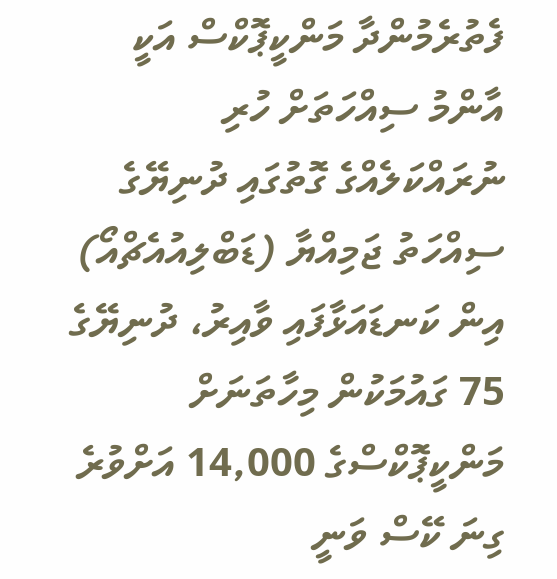ފެތުރެމުންދާ މަންކީޕޮކްސް އަކީ އާންމު ސިއްހަތަށް ހުރި ނުރައްކަލެއްގެ ގޮތުގައި ދުނިޔޭގެ ސިއްހަތު ޖަމިއްޔާ (ޑަބްލިއުއެޗްއޯ) އިން ކަނޑައަޅާފައި ވާއިރު، ދުނިޔޭގެ 75 ގައުމަކުން މިހާތަނަށް މަންކީޕޮކްސްގެ 14,000 އަށްވުރެ ގިނަ ކޭސް ވަނީ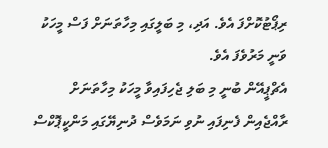ރިޕޯޓުކޮށްފަ އެވެ. އަދި، މި ބަލީގައި މިހާތަނަށް ފަސް މީހަކު ވަނީ މަރުވެފަ އެވެ.
އެޗްޕީއޭން ބުނީ މި ބަލި ޖެހިފައިވާ މީހަކު މިހާތަނަށް ރާއްޖެއިން ފެނިފައި ނުވި ނަމަވެސް ދުނިޔޭގައި މަންކީޕޮކްސް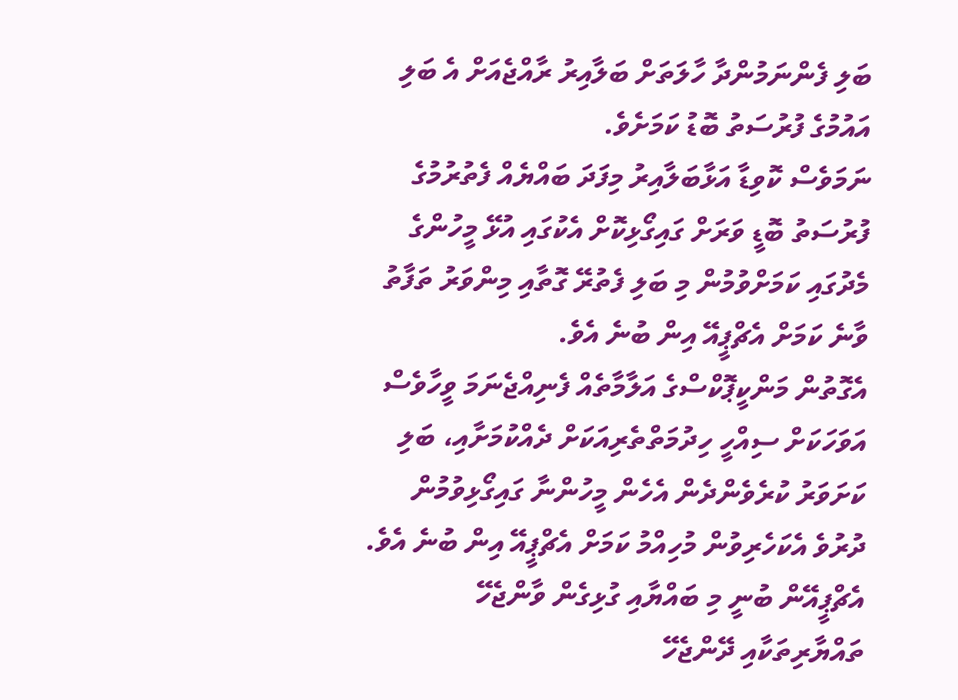ބަލި ފެންނަމުންދާ ހާލަތަށް ބަލާއިރު ރާއްޖެއަށް އެ ބަލި އައުމުގެ ފުރުސަތު ބޮޑު ކަމަށެވެ.
ނަމަވެސް ކޮވިޑާ އަޅާބަލާއިރު މިފަދަ ބައްޔެއް ފެތުރުމުގެ ފުރުސަތު ބޮޑީ ވަރަށް ގައިގޯޅިކޮށް އެކުގައި އުޅޭ މީހުންގެ މެދުގައި ކަމަށްވުމުން މި ބަލި ފެތުރޭ ގޮތާއި މިންވަރު ތަފާތު ވާނެ ކަމަށް އެޗްޕީއޭ އިން ބުނެ އެވެ.
އެގޮތުން މަންކީޕޮކްސްގެ އަލާމާތެއް ފެނިއްޖެނަމަ ވީހާވެސް އަވަހަކަށް ސިއްހީ ހިދުމަތްތެރިއަކަށް ދެއްކުމަށާއި، ބަލި ކަށަވަރު ކުރެވެންދެން އެހެން މީހުންނާ ގައިގޯޅިވުމުން ދުރުވެ އެކަހެރިވުން މުހިއްމު ކަމަށް އެޗްޕީއޭ އިން ބުނެ އެވެ. އެޗްޕީއޭން ބުނީ މި ބައްޔާއި ގުޅިގެން ވާންޖެހޭ ތައްޔާރިތަކާއި ދޭންޖެހޭ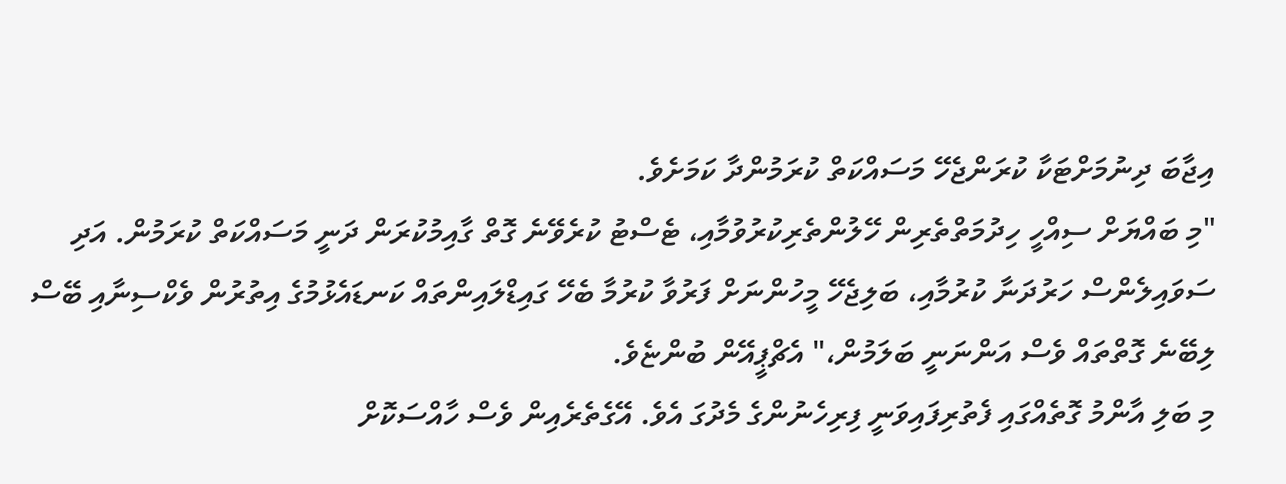އިޖާބަ ދިނުމަށްޓަކާ ކުރަންޖެހޭ މަސައްކަތް ކުރަމުންދާ ކަމަށެވެ.
"މި ބައްޔަށް ސިއްހީ ހިދުމަތްތެރިން ހޭލުންތެރިކުރުވުމާއި، ޓެސްޓު ކުރެވޭނެ ގޮތް ގާއިމުކުރަން ދަނީ މަސައްކަތް ކުރަމުން. އަދި ސަވައިލެންސް ހަރުދަނާ ކުރުމާއި، ބަލިޖެހޭ މީހުންނަށް ފަރުވާ ކުރުމާ ބެހޭ ގައިޑްލައިންތައް ކަނޑައެޅުމުގެ އިތުރުން ވެކްސިނާއި ބޭސް ލިބޭނެ ގޮތްތައް ވެސް އަންނަނީ ބަލަމުން،" އެޗްޕީއޭން ބުންޏެވެ.
މި ބަލި އާންމު ގޮތެއްގައި ފެތުރިފައިވަނީ ފިރިހެނުންގެ މެދުގަ އެވެ. އޭގެތެރެއިން ވެސް ހާއްސަކޮށް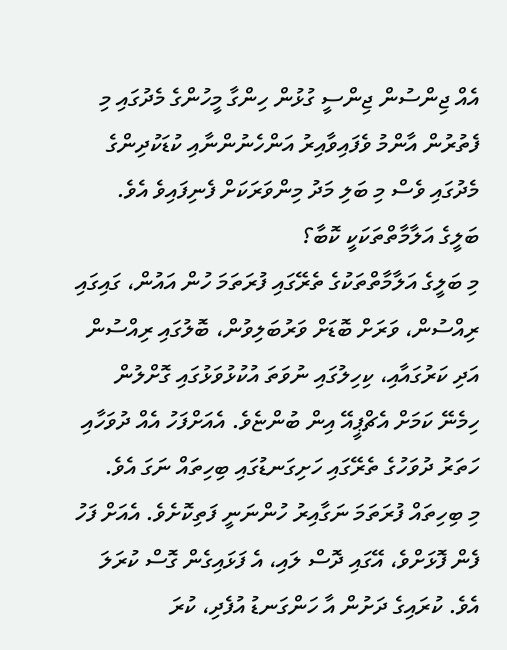އެއް ޖިންސުން ޖިންސީ ގުޅުން ހިންގާ މީހުންގެ މެދުގައި މި ފެތުރުން އާންމު ވެފައިވާއިރު އަންހެނުންނާއި ކުޑަކުދިންގެ މެދުގައި ވެސް މި ބަލި މަދު މިންވަރަކަށް ފެނިފައިވެ އެވެ.
ބަލީގެ އަލާމާތްތަކަކީ ކޮބާ؟
މި ބަލީގެ އަލާމާތްތަކުގެ ތެރޭގައި ފުރަތަމަ ހުން އައުން، ގައިގައި ރިއްސުން، ވަރަށް ބޮޑަށް ވަރުބަލިވުން، ބޮލުގައި ރިއްސުން އަދި ކަރުގައާއި، ކިހިލުގައި ނުވަތަ އުކުޅުވަޅުގައި ގޮށްލުން ހިމެނޭ ކަމަށް އެޗްޕީއޭ އިން ބުންޏެވެ. އެއަށްފަހު އެއް ދުވަހާއި ހަތަރު ދުވަހުގެ ތެރޭގައި ހަށިގަނޑުގައި ބިހިތައް ނަގަ އެވެ.
މި ބިހިތައް ފުރަތަމަ ނަގާއިރު ހުންނަނީ ފަތިކޮށެވެ. އެއަށް ފަހު ފެން ފޮޅަށްވެ، އޭގައި ދޮސް ލައި، އެ ފަޅައިގެން ގޮސް ކުރަލަ އެވެ. ކުރައިގެ ދަށުން އާ ހަންގަނޑު އުފެދި، ކުރަ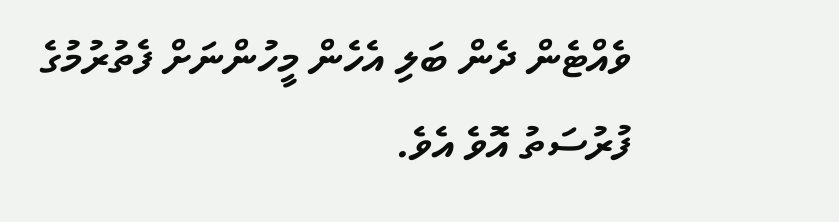ވެއްޓެން ދެން ބަލި އެހެން މީހުންނަށް ފެތުރުމުގެ ފުރުސަތު އޮވެ އެވެ.